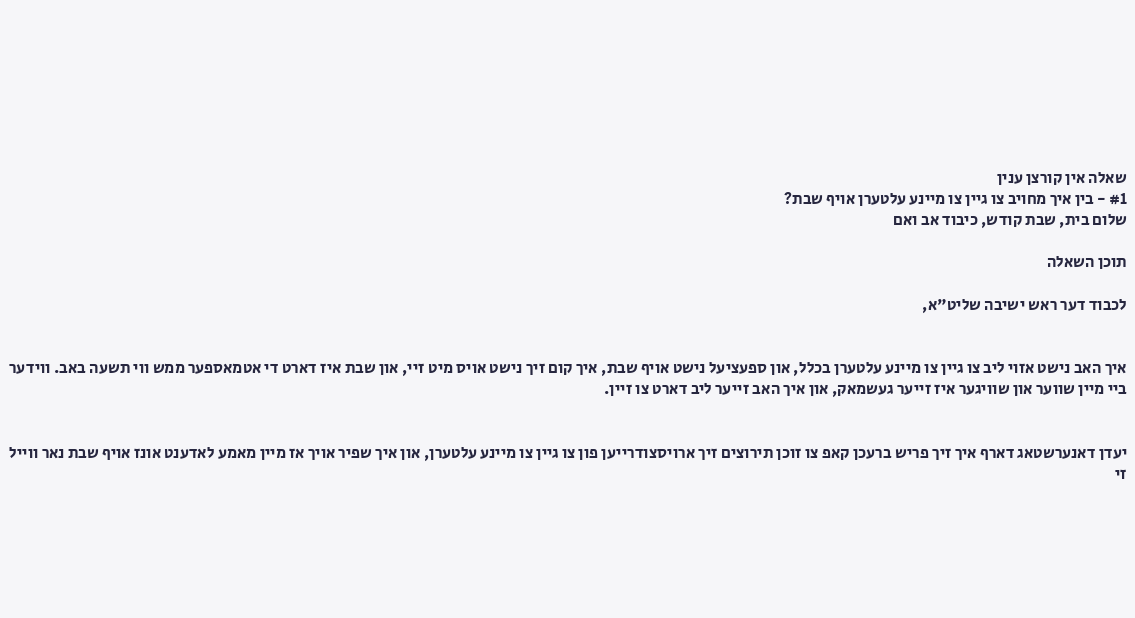שאלה אין קורצן ענין
#1 - בין איך מחויב צו גיין צו מיינע עלטערן אויף שבת?
שלום בית, שבת קודש, כיבוד אב ואם

תוכן השאלה

לכבוד דער ראש ישיבה שליט"א,


איך האב נישט אזוי ליב צו גיין צו מיינע עלטערן בכלל, און ספעציעל נישט אויף שבת, איך קום זיך נישט אויס מיט זיי, און שבת איז דארט די אטמאספער ממש ווי תשעה באב. ווידער ביי מיין שווער און שוויגער איז זייער געשמאק, און איך האב זייער ליב דארט צו זיין.


יעדן דאנערשטאג דארף איך זיך פריש ברעכן קאפ צו זוכן תירוצים זיך ארויסצודרייען פון צו גיין צו מיינע עלטערן, און איך שפיר אויך אז מיין מאמע לאדענט אונז אויף שבת נאר ווייל זי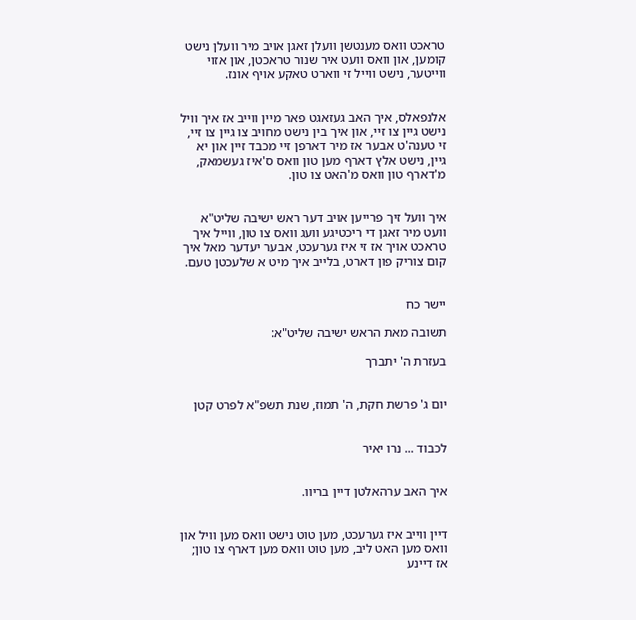טראכט וואס מענטשן וועלן זאגן אויב מיר וועלן נישט קומען, און וואס וועט איר שנור טראכטן, און אזוי ווייטער, נישט ווייל זי ווארט טאקע אויף אונז.


אלנפאלס, איך האב געזאגט פאר מיין ווייב אז איך וויל נישט גיין צו זיי, און איך בין נישט מחויב צו גיין צו זיי, זי טענה'ט אבער אז מיר דארפן זיי מכבד זיין און יא גיין, נישט אלץ דארף מען טון וואס ס'איז געשמאק, מ'דארף טון וואס מ'האט צו טון.


איך וועל זיך פרייען אויב דער ראש ישיבה שליט"א וועט מיר זאגן די ריכטיגע וועג וואס צו טון, ווייל איך טראכט אויך אז זי איז גערעכט, אבער יעדער מאל איך קום צוריק פון דארט, בלייב איך מיט א שלעכטן טעם.


יישר כח

תשובה מאת הראש ישיבה שליט"א:

בעזרת ה' יתברך


יום ג' פרשת חקת, ה' תמוז, שנת תשפ"א לפרט קטן


לכבוד ... נרו יאיר


איך האב ערהאלטן דיין בריוו.


דיין ווייב איז גערעכט, מען טוט נישט וואס מען וויל און וואס מען האט ליב, מען טוט וואס מען דארף צו טון; אז דיינע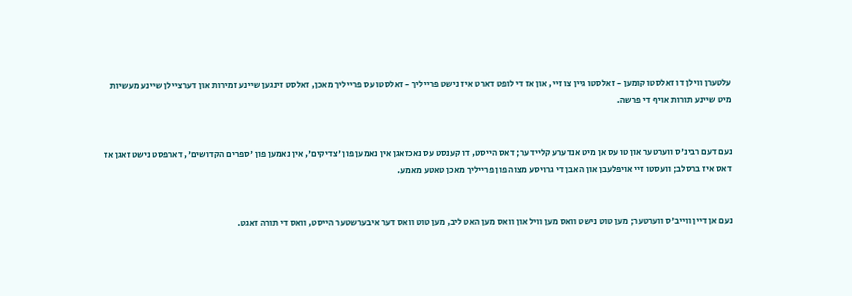עלטערן ווילן דו זאלסטו קומען - זאלסטו גיין צו זיי, און אז די לופט דארט איז נישט פרייליך - זאלסטו עס פרייליך מאכן, זאלסט זינגען שיינע זמירות און דערציילן שיינע מעשיות מיט שיינע תורות אויף די פרשה.


נעם דעם רבינ'ס ווערטער און טו עס אן מיט אנדערע קליידער; דאס הייסט, דו קענסט עס נאכזאגן אין נאמען פון 'צדיקים', אין נאמען פון 'ספרים הקדושים', דארפסט נישט זאגן אז דאס איז ברסלב; וועסטו זיי אויפלעבן און האבן די גרויסע מצוה פון פרייליך מאכן טאטע מאמע.


נעם אן דיין ווייב'ס ווערטער; מען טוט נישט וואס מען וויל און וואס מען האט ליב, מען טוט וואס דער איבערשטער הייסט, וואס די תורה זאגט.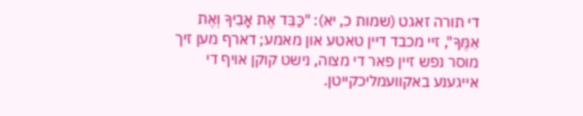די תורה זאגט (שמות כ, יא): "כַּבֵּד אֶת אָבִיךָ וְאֶת אִמֶּךָ", זיי מכבד דיין טאטע און מאמע; דארף מען זיך מוסר נפש זיין פאר די מצוה, נישט קוקן אויף די אייגענע באקוועמליכקייטן.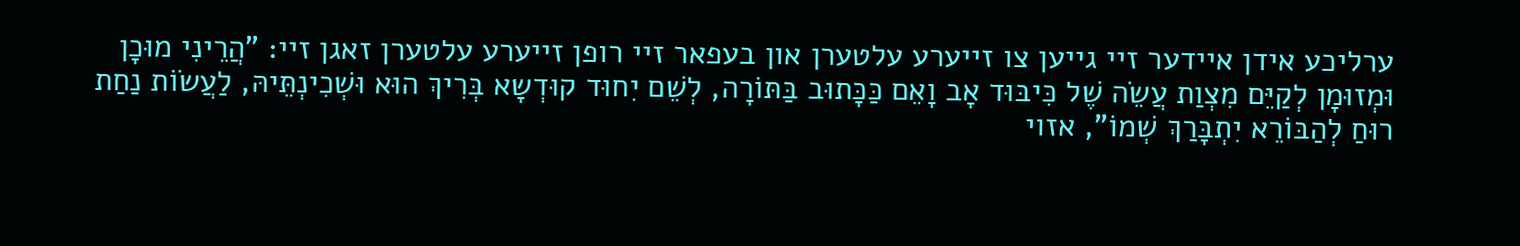ערליכע אידן איידער זיי גייען צו זייערע עלטערן און בעפאר זיי רופן זייערע עלטערן זאגן זיי: "הֲרֵינִי מוּכָן וּמְזוּמָן לְקַיֵּם מִצְוַת עֲשֵׂה שֶׁל כִּיבּוּד אָב וָאֵם כַּכָּתוּב בַּתּוֹרָה, לְשֵׁם יִחוּד קוּדְשָא בְּרִיךְ הוּא וּשְׁכִינְתֵּיהּ, לַעֲשׂוֹת נַחַת רוּחַ לְהַבּוֹרֵא יִתְבָּרַךְ שְׁמוֹ", אזוי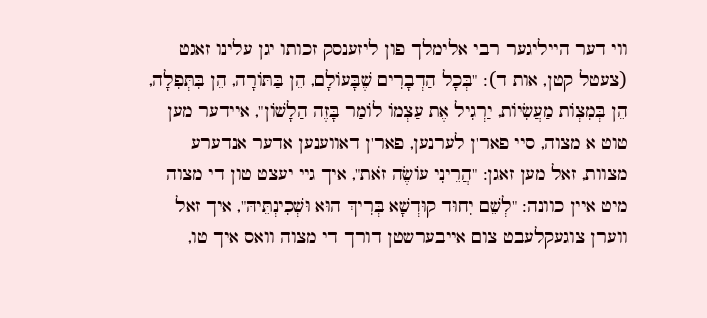ווי דער הייליגער רבי אלימלך פון ליזענסק זכותו יגן עלינו זאגט (צעטל קטן, אות ד): "בְּכָל הַדְבָרִים שֶׁבָּעוֹלָם, הֵן בַּתּוֹרָה, הֵן בִּתְּפִלָה, הֵן בְּמִצְוֹת מַעֲשִׂיוֹת, יַרְגִיל אֶת עַצְמוֹ לוֹמַר בָּזֶה הַלָשׁוֹן", איידער מען טוט א מצוה, סיי פאר'ן לערנען, פאר'ן דאווענען אדער אנדערע מצוות, זאל מען זאגן: "הֲרֵינִי עוֹשֶׂה זֹאת", איך גיי יעצט טון די מצוה מיט איין כוונה: "לְשֵׁם יִחוּד קוּדְשָׁא בְּרִיךְ הוּא וּשְׁכִינְתֵּיהּ", איך זאל ווערן צוגעקלעבט צום אייבערשטן דורך די מצוה וואס איך טו,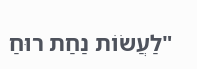"לַעֲשׂוֹת נַחַת רוּחַ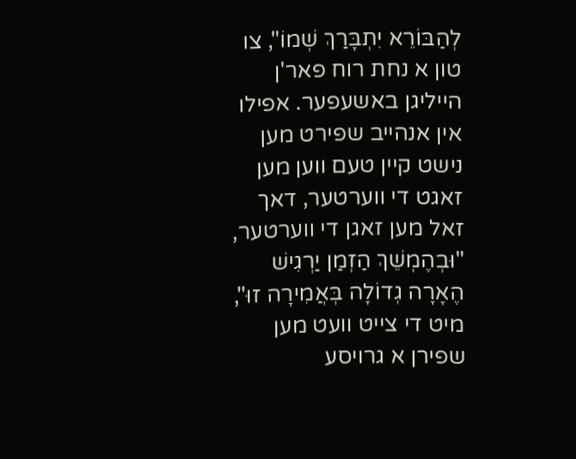לְהַבּוֹרֵא יִתְבָּרַךְ שְׁמוֹ", צו טון א נחת רוח פאר'ן הייליגן באשעפער. אפילו אין אנהייב שפירט מען נישט קיין טעם ווען מען זאגט די ווערטער, דאך זאל מען זאגן די ווערטער, "וּבְהֶמְשֵׁךְ הַזְמַן יַרְגִישׁ הֶאָרָה גְדוֹלָה בְּאֲמִירָה זוּ", מיט די צייט וועט מען שפירן א גרויסע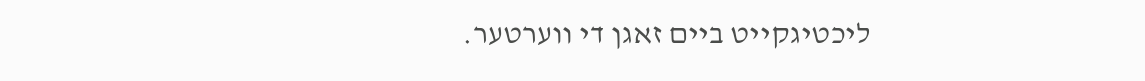ליכטיגקייט ביים זאגן די ווערטער.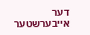דער אייבערשטער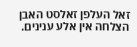זאל העלפן זאלסט האבן הצלחה אין אלע ענינים.